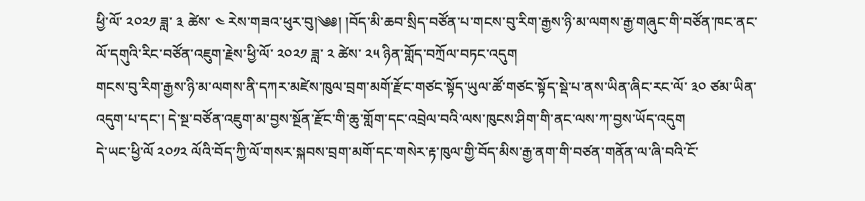ཕྱི་ལོ་ ༢༠༢༡ ཟླ་ ༣ ཚེས་ ༤ རེས་གཟའ་ཕུར་བུ།༄༅། །བོད་མི་ཆབ་སྲིད་བཙོན་པ་གངས་བུ་རིག་རྒྱས་ཉི་མ་ལགས་རྒྱ་གཞུང་གི་བཙོན་ཁང་ནང་ལོ་དགུའི་རིང་བཙོན་འཇུག་རྗེས་ཕྱི་ལོ་ ༢༠༢༡ ཟླ་ ༢ ཚེས་ ༢༥ ཉིན་གློད་བཀྲོལ་བཏང་འདུག
གངས་བུ་རིག་རྒྱས་ཉི་མ་ལགས་ནི་དཀར་མཛེས་ཁུལ་བྲག་མགོ་རྫོང་གཙང་སྟོད་ཡུལ་ཚོ་གཙང་སྟོད་སྡེ་པ་ནས་ཡིན་ཞིང་རང་ལོ་ ༣༠ ཙམ་ཡིན་འདུག་པ་དང་། དེ་སྔ་བཙོན་འཇུག་མ་བྱས་སྔོན་རྫོང་གི་ཆུ་གློག་དང་འབྲེལ་བའི་ལས་ཁུངས་ཤིག་གི་ནང་ལས་ཀ་བྱས་ཡོད་འདུག
དེ་ཡང་ཕྱི་ལོ ༢༠༡༢ ལོའི་བོད་ཀྱི་ལོ་གསར་སྐབས་བྲག་མགོ་དང་གསེར་རྟ་ཁུལ་གྱི་བོད་མིས་རྒྱ་ནག་གི་བཙན་གནོན་ལ་ཞི་བའི་ངོ་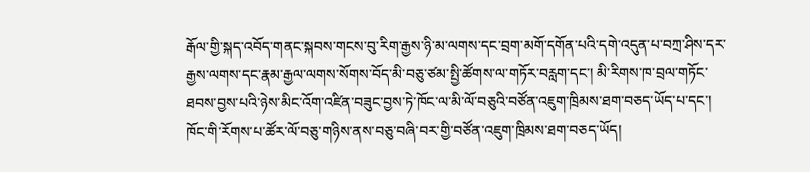རྒོལ་གྱི་སྐད་འབོད་གནང་སྐབས་གངས་བུ་རིག་རྒྱས་ཉི་མ་ལགས་དང་བྲག་མགོ་དགོན་པའི་དགེ་འདུན་པ་བཀྲ་ཤིས་དར་རྒྱས་ལགས་དང་རྣམ་རྒྱལ་ལགས་སོགས་བོད་མི་བཅུ་ཙམ་སྤྱི་ཚོགས་ལ་གཏོར་བརླག་དང་། མི་རིགས་ཁ་བྲལ་གཏོང་ཐབས་བྱས་པའི་ཉེས་མིང་འོག་འཛིན་བཟུང་བྱས་ཏེ་ཁོང་ལ་མི་ལོ་བཅུའི་བཙོན་འཇུག་ཁྲིམས་ཐག་བཅད་ཡོད་པ་དང་། ཁོང་གི་རོགས་པ་ཚོར་ལོ་བཅུ་གཉིས་ནས་བཅུ་བཞི་བར་གྱི་བཙོན་འཇུག་ཁྲིམས་ཐག་བཅད་ཡོད།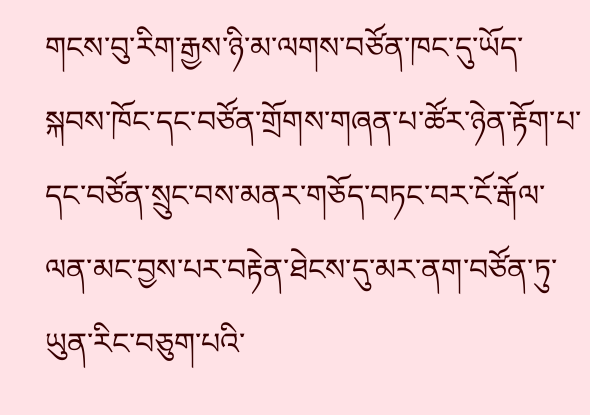གངས་བུ་རིག་རྒྱས་ཉི་མ་ལགས་བཙོན་ཁང་དུ་ཡོད་སྐབས་ཁོང་དང་བཙོན་གྲོགས་གཞན་པ་ཚོར་ཉེན་རྟོག་པ་དང་བཙོན་སྲུང་བས་མནར་གཅོད་བཏང་བར་ངོ་རྒོལ་ལན་མང་བྱས་པར་བརྟེན་ཐེངས་དུ་མར་ནག་བཙོན་ཏུ་ཡུན་རིང་བཅུག་པའི་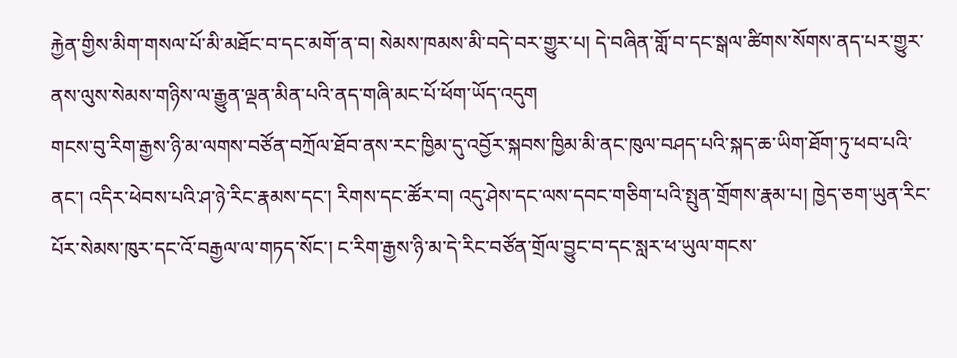རྐྱེན་གྱིས་མིག་གསལ་པོ་མི་མཐོང་བ་དང་མགོ་ན་བ། སེམས་ཁམས་མི་བདེ་བར་གྱུར་པ། དེ་བཞིན་གློ་བ་དང་སྒལ་ཚིགས་སོགས་ནད་པར་གྱུར་ནས་ལུས་སེམས་གཉིས་ལ་རྒྱུན་ལྡན་མིན་པའི་ནད་གཞི་མང་པོ་ཕོག་ཡོད་འདུག
གངས་བུ་རིག་རྒྱས་ཉི་མ་ལགས་བཙོན་བཀྲོལ་ཐོབ་ནས་རང་ཁྱིམ་དུ་འབྱོར་སྐབས་ཁྱིམ་མི་ནང་ཁུལ་བཤད་པའི་སྐད་ཆ་ཡིག་ཐོག་ཏུ་ཕབ་པའི་ནང་། འདིར་ཕེབས་པའི་ཤ་ཉེ་རིང་རྣམས་དང་། རིགས་དང་ཚོར་བ། འདུ་ཤེས་དང་ལས་དབང་གཅིག་པའི་སྤུན་གྲོགས་རྣམ་པ། ཁྱེད་ཅག་ཡུན་རིང་པོར་སེམས་ཁུར་དང་འོ་བརྒྱལ་ལ་གཏད་སོང་། ང་རིག་རྒྱས་ཉི་མ་དེ་རིང་བཙོན་གྲོལ་བྱུང་བ་དང་སླར་ཕ་ཡུལ་གངས་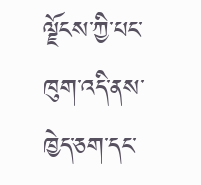ལྗོངས་ཀྱི་པང་ཁུག་འདི་ནས་ཁྱེད་ཅག་དང་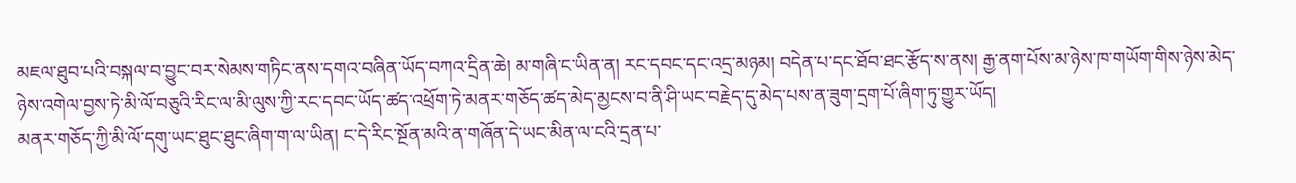མཇལ་ཐུབ་པའི་བསྐལ་བ་བྱུང་བར་སེམས་གཏིང་ནས་དགའ་བཞིན་ཡོད་བཀའ་དྲིན་ཆེ། མ་གཞི་ང་ཡིན་ན། རང་དབང་དང་འདྲ་མཉམ། བདེན་པ་དང་ཐོབ་ཐང་རྩོད་ས་ནས། རྒྱ་ནག་པོས་མ་ཉེས་ཁ་གཡོག་གིས་ཉེས་མེད་ཉེས་འགེལ་བྱས་ཏེ་མི་ལོ་བཅུའི་རིང་ལ་མི་ལུས་ཀྱི་རང་དབང་ཡོད་ཚད་འཕྲོག་ཏེ་མནར་གཅོད་ཚད་མེད་མྱངས་བ་ནི་ཤི་ཡང་བརྗེད་དུ་མེད་པས་ན་ཟུག་དྲག་པོ་ཞིག་ཏུ་གྱུར་ཡོད།
མནར་གཅོད་ཀྱི་མི་ལོ་དགུ་ཡང་ཐུང་ཐུང་ཞིག་ག་ལ་ཡིན། ང་དེ་རིང་སྔོན་མའི་ན་གཞོན་དེ་ཡང་མིན་ལ་ངའི་དྲན་པ་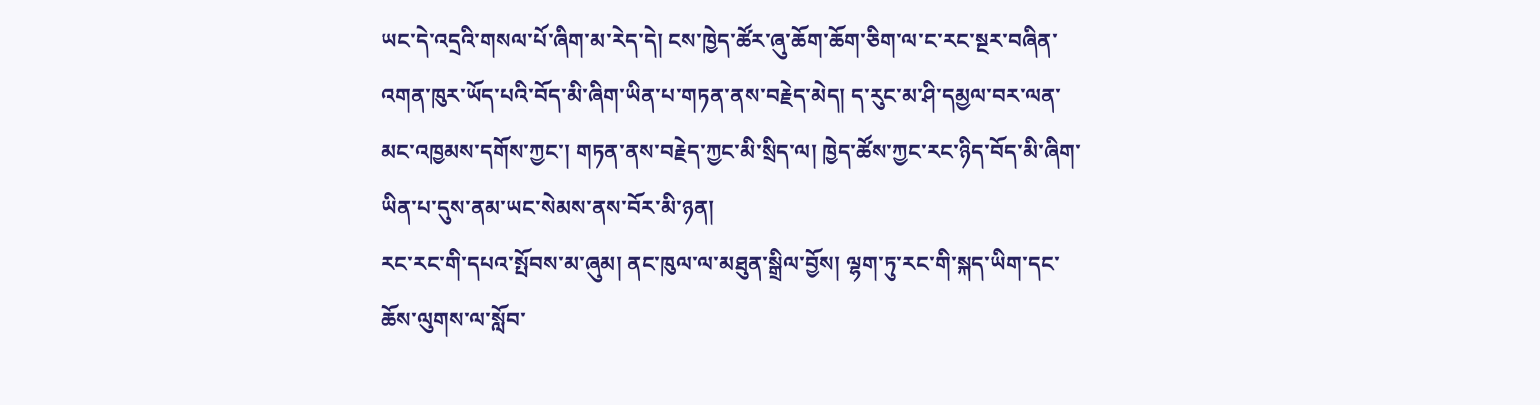ཡང་དེ་འདྲའི་གསལ་པོ་ཞིག་མ་རེད་དེ། ངས་ཁྱེད་ཚོར་ཞུ་ཆོག་ཆོག་ཅིག་ལ་ང་རང་སྔར་བཞིན་འགན་ཁུར་ཡོད་པའི་བོད་མི་ཞིག་ཡིན་པ་གཏན་ནས་བརྗེད་མེད། ད་རུང་མ་ཤི་དམྱལ་བར་ལན་མང་འཁྱམས་དགོས་ཀྱང་། གཏན་ནས་བརྗེད་ཀྱང་མི་སྲིད་ལ། ཁྱེད་ཚོས་ཀྱང་རང་ཉིད་བོད་མི་ཞིག་ཡིན་པ་དུས་ནམ་ཡང་སེམས་ནས་བོར་མི་ཉན།
རང་རང་གི་དཔའ་སྤོབས་མ་ཞུམ། ནང་ཁུལ་ལ་མཐུན་སྒྲིལ་བྱོས། ལྷག་ཏུ་རང་གི་སྐད་ཡིག་དང་ཆོས་ལུགས་ལ་སློབ་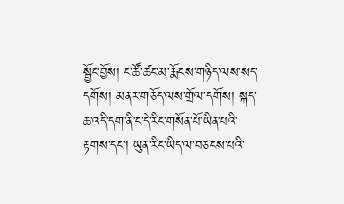སྦྱོང་བྱོས། ང་ཚོ་ཚང་མ་རྨོངས་གཉིད་ལས་སད་དགོས། མནར་གཅོད་ལས་གྲོལ་དགོས། སྐད་ཆ་འདི་དག་ནི་ང་དེ་རིང་གསོན་པོ་ཡིན་པའི་རྟགས་དང་། ཡུན་རིང་ཡིད་ལ་བཅངས་པའི་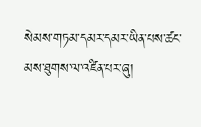སེམས་གཏམ་དམར་དམར་ཡིན་པས་ཚང་མས་ཐུགས་ལ་འཛིན་པར་ཞུ།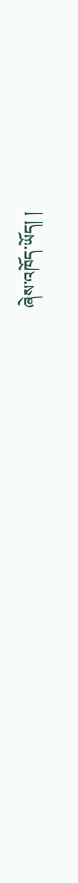ཞེས་འཁོད་ཡོད། །